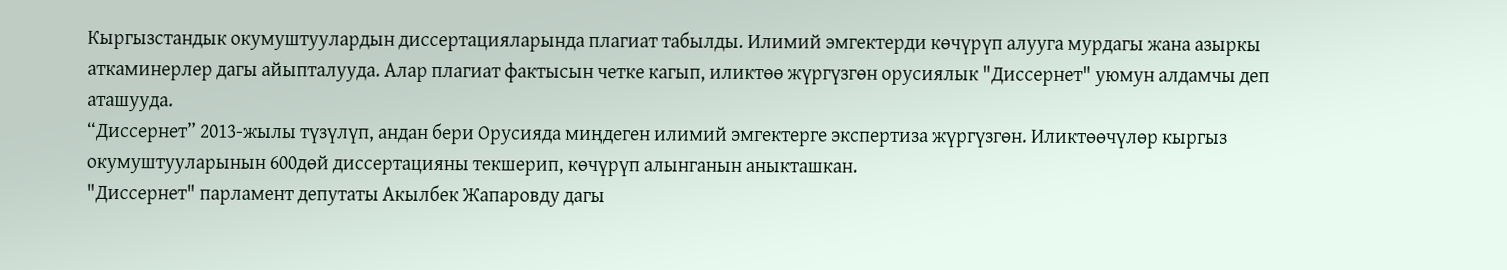Кыргызстандык окумуштуулардын диссертацияларында плагиат табылды. Илимий эмгектерди көчүрүп алууга мурдагы жана азыркы аткаминерлер дагы айыпталууда. Алар плагиат фактысын четке кагып, иликтөө жүргүзгөн орусиялык "Диссернет" уюмун алдамчы деп аташууда.
“Диссернет” 2013-жылы түзүлүп, андан бери Орусияда миңдеген илимий эмгектерге экспертиза жүргүзгөн. Иликтөөчүлөр кыргыз окумуштууларынын 600дөй диссертацияны текшерип, көчүрүп алынганын аныкташкан.
"Диссернет" парламент депутаты Акылбек Жапаровду дагы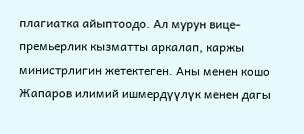плагиатка айыптоодо. Ал мурун вице-премьерлик кызматты аркалап, каржы министрлигин жетектеген. Аны менен кошо Жапаров илимий ишмердүүлүк менен дагы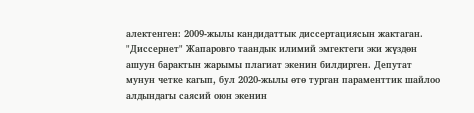алектенген: 2009-жылы кандидаттык диссертациясын жактаган.
"Диссернет" Жапаровго таандык илимий эмгектеги эки жүздөн ашуун барактын жарымы плагиат экенин билдирген. Депутат мунун четке кагып, бул 2020-жылы өтө турган параменттик шайлоо алдындагы саясий оюн экенин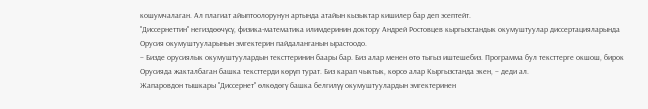кошумчалаган. Ал плагиат айыптоолорунун артында атайын кызыктар кишилер бар деп эсептейт.
"Диссернеттин" негиздөөчүсү, физика-математика илимдеринин доктору Андрей Ростовцев кыргызстандык окумуштуулар диссертацияларында Орусия окумуштууларынын эмгектерин пайдаланганын ырастоодо.
– Бизде орусиялык окумуштуулардын тексттеринин баары бар. Биз алар менен өтө тыгыз иштешебиз. Программа бул тексттерге окшош, бирок Орусияда жакталбаган башка тексттерди көрүп турат. Биз карап чыктык, көрсө алар Кыргызстанда экен, – деди ал.
Жапаровдон тышкары "Диссернет" өлкөдөгү башка белгилүү окумуштуулардын эмгектеринен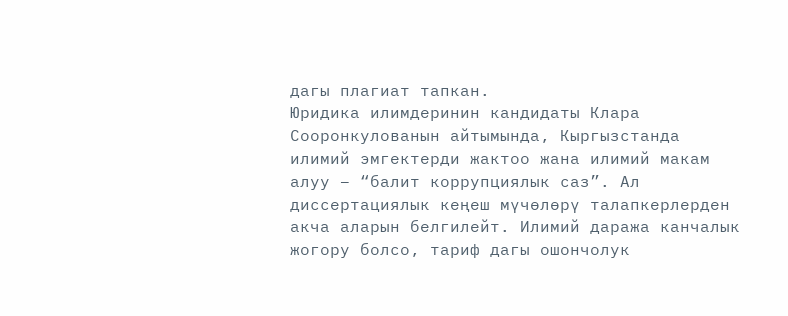дагы плагиат тапкан.
Юридика илимдеринин кандидаты Клара Сооронкулованын айтымында, Кыргызстанда илимий эмгектерди жактоо жана илимий макам алуу – “балит коррупциялык саз”. Ал диссертациялык кеңеш мүчөлөрү талапкерлерден акча аларын белгилейт. Илимий даража канчалык жогору болсо, тариф дагы ошончолук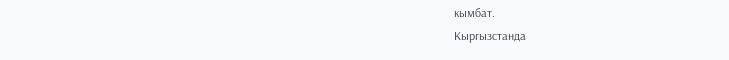кымбат.
Кыргызстанда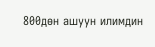800дөн ашуун илимдин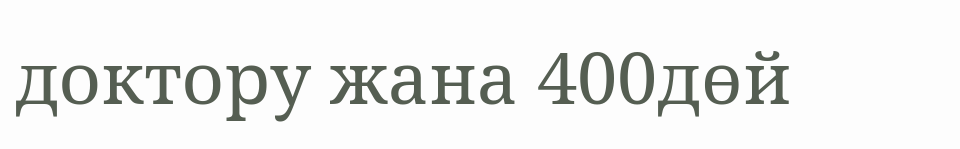доктору жана 400дөй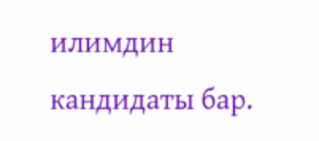илимдин кандидаты бар.